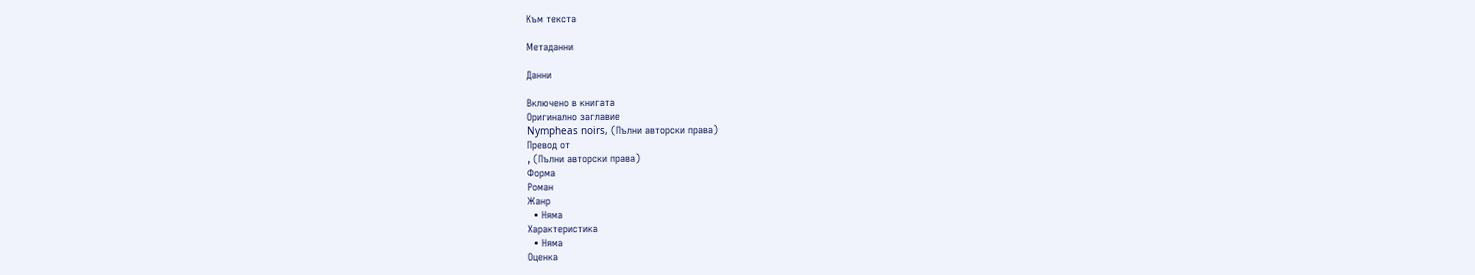Към текста

Метаданни

Данни

Включено в книгата
Оригинално заглавие
Nympheas noirs, (Пълни авторски права)
Превод от
, (Пълни авторски права)
Форма
Роман
Жанр
  • Няма
Характеристика
  • Няма
Оценка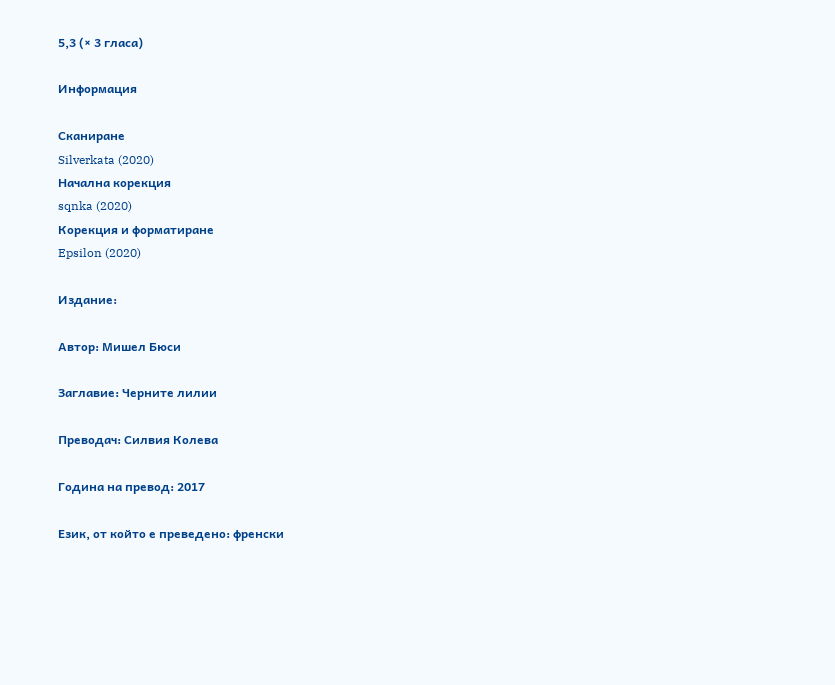5,3 (× 3 гласа)

Информация

Сканиране
Silverkata (2020)
Начална корекция
sqnka (2020)
Корекция и форматиране
Epsilon (2020)

Издание:

Автор: Мишел Бюси

Заглавие: Черните лилии

Преводач: Силвия Колева

Година на превод: 2017

Език, от който е преведено: френски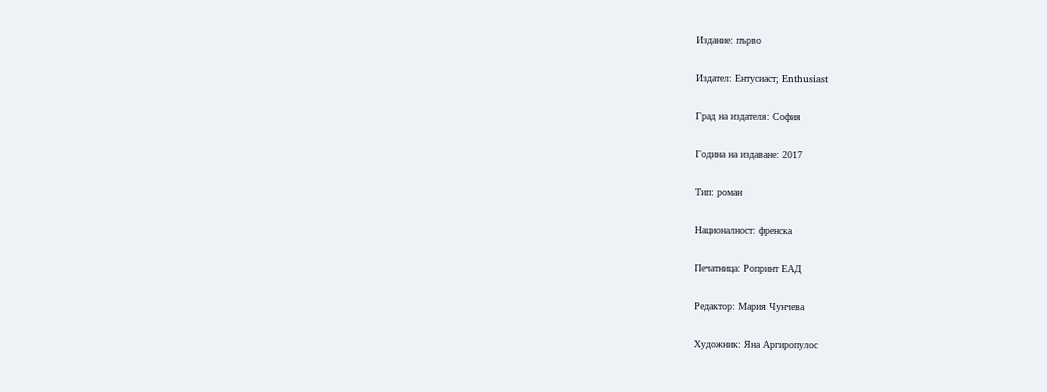Издание: първо

Издател: Ентусиаст; Enthusiast

Град на издателя: София

Година на издаване: 2017

Тип: роман

Националност: френска

Печатница: Ропринт ЕАД

Редактор: Мария Чунчева

Художник: Яна Аргиропулос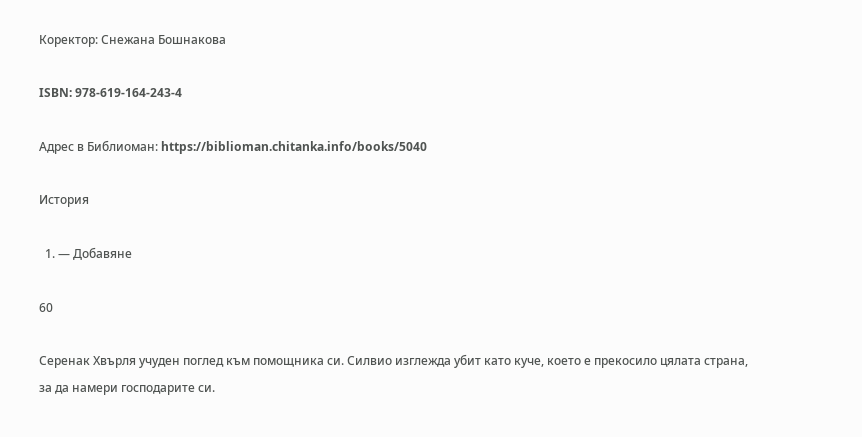Коректор: Снежана Бошнакова

ISBN: 978-619-164-243-4

Адрес в Библиоман: https://biblioman.chitanka.info/books/5040

История

  1. — Добавяне

60

Серенак Хвърля учуден поглед към помощника си. Силвио изглежда убит като куче, което е прекосило цялата страна, за да намери господарите си.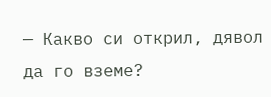— Какво си открил, дявол да го вземе?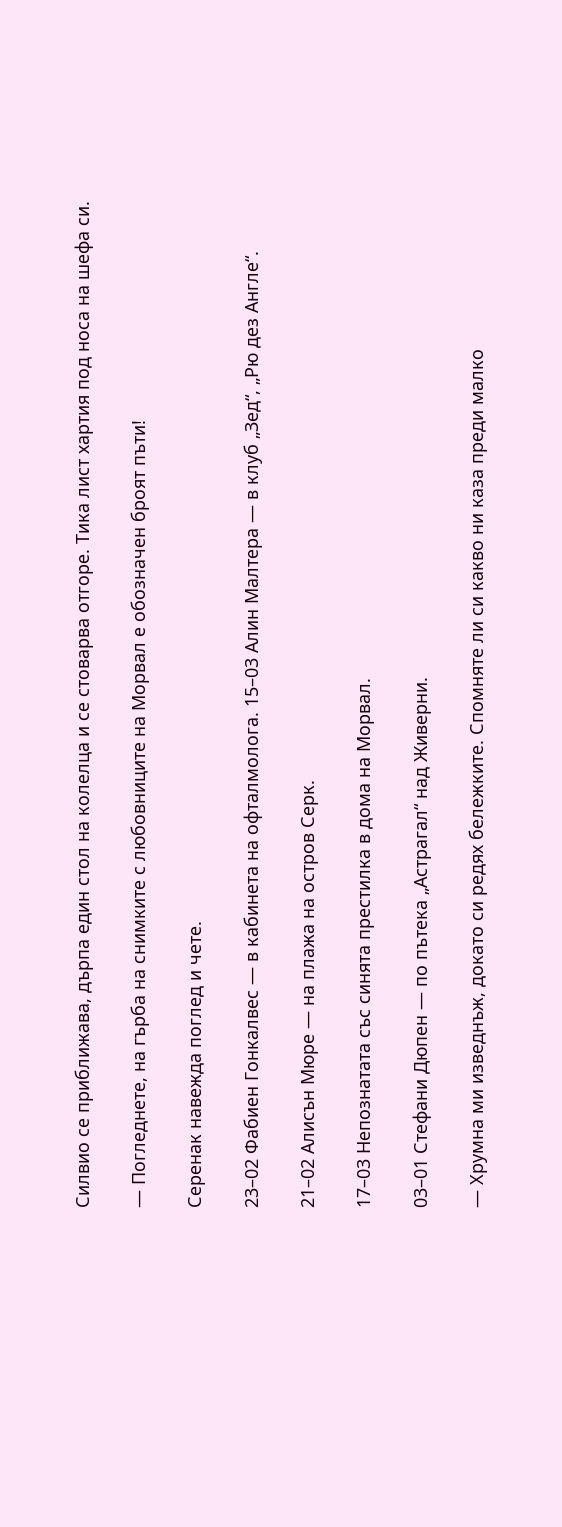Силвио се приближава, дърпа един стол на колелца и се стоварва отгоре. Тика лист хартия под носа на шефа си.

— Погледнете, на гърба на снимките с любовниците на Морвал е обозначен броят пъти!

Серенак навежда поглед и чете.

23–02 Фабиен Гонкалвес — в кабинета на офталмолога. 15–03 Алин Малтера — в клуб „Зед“, „Рю дез Англе“.

21–02 Алисън Мюре — на плажа на остров Серк.

17–03 Непознатата със синята престилка в дома на Морвал.

03–01 Стефани Дюпен — по пътека „Астрагал“ над Живерни.

— Хрумна ми изведнъж, докато си редях бележките. Спомняте ли си какво ни каза преди малко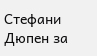Стефани Дюпен за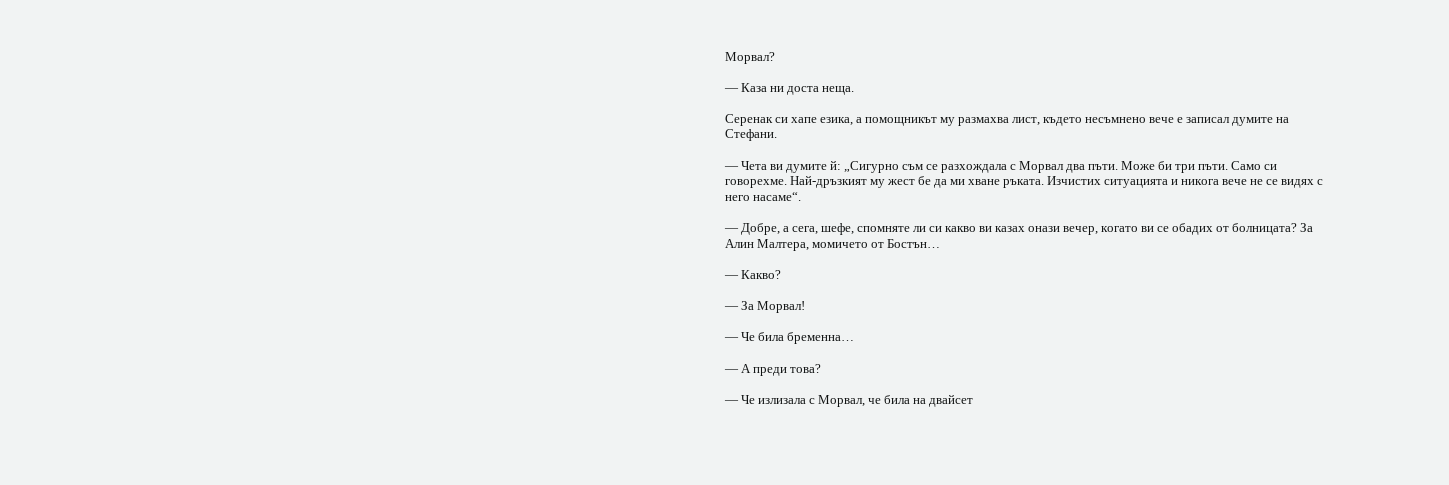Морвал?

— Каза ни доста неща.

Серенак си хапе езика, а помощникът му размахва лист, където несъмнено вече е записал думите на Стефани.

— Чета ви думите й: „Сигурно съм се разхождала с Морвал два пъти. Може би три пъти. Само си говорехме. Най-дръзкият му жест бе да ми хване ръката. Изчистих ситуацията и никога вече не се видях с него насаме“.

— Добре, а сега, шефе, спомняте ли си какво ви казах онази вечер, когато ви се обадих от болницата? За Алин Малтера, момичето от Бостън…

— Какво?

— За Морвал!

— Че била бременна…

— А преди това?

— Че излизала с Морвал, че била на двайсет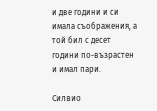и две години и си имала съображения, а той бил с десет години по-възрастен и имал пари.

Силвио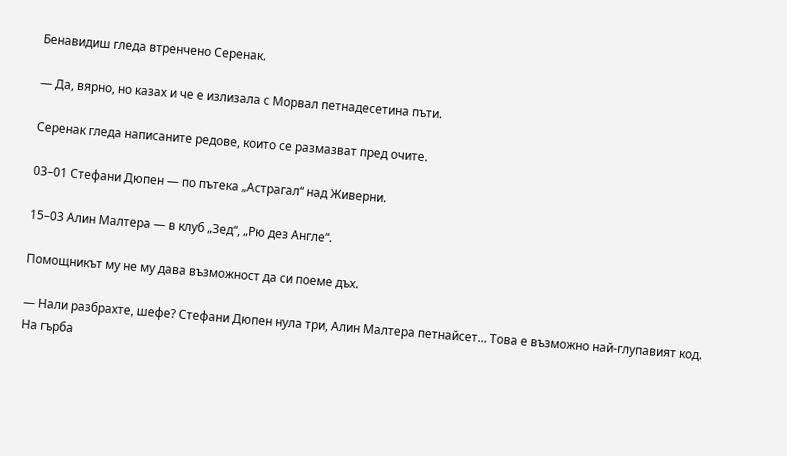Бенавидиш гледа втренчено Серенак.

— Да, вярно, но казах и че е излизала с Морвал петнадесетина пъти.

Серенак гледа написаните редове, които се размазват пред очите.

03–01 Стефани Дюпен — по пътека „Астрагал“ над Живерни.

15–03 Алин Малтера — в клуб „Зед“, „Рю дез Англе“.

Помощникът му не му дава възможност да си поеме дъх.

— Нали разбрахте, шефе? Стефани Дюпен нула три, Алин Малтера петнайсет… Това е възможно най-глупавият код. На гърба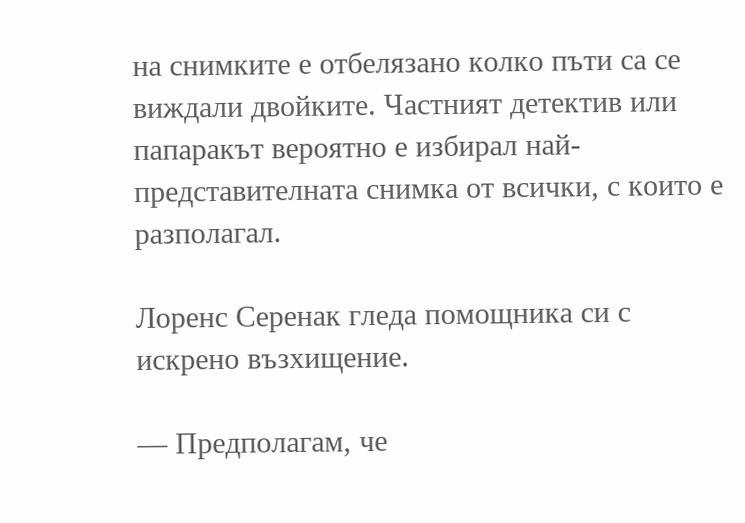на снимките е отбелязано колко пъти са се виждали двойките. Частният детектив или папаракът вероятно е избирал най-представителната снимка от всички, с които е разполагал.

Лоренс Серенак гледа помощника си с искрено възхищение.

— Предполагам, че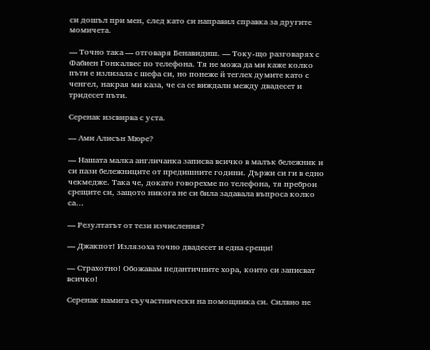си дошъл при мен, след като си направил справка за другите момичета.

— Точно така — отговаря Бенавидиш. — Току-що разговарях с Фабиен Гонкалвес по телефона. Тя не можа да ми каже колко пъти е излизала с шефа си, но понеже й теглех думите като с ченгел, накрая ми каза, че са се виждали между двадесет и тридесет пъти.

Серенак изсвирва с уста.

— Ами Алисън Мюре?

— Нашата малка англичанка записва всичко в малък бележник и си пази бележниците от предишните години. Държи си ги в едно чекмедже. Така че, докато говорехме по телефона, тя преброи срещите си, защото никога не си била задавала въпроса колко са…

— Резултатът от тези изчисления?

— Джакпот! Излязоха точно двадесет и една срещи!

— Страхотно! Обожавам педантичните хора, които си записват всичко!

Серенак намига съучастнически на помощника си. Силвио не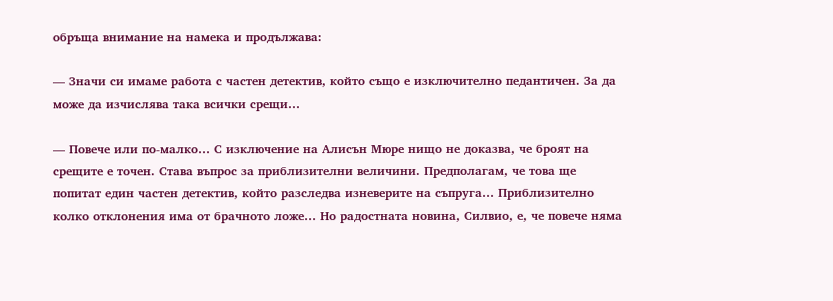обръща внимание на намека и продължава:

— Значи си имаме работа с частен детектив, който също е изключително педантичен. За да може да изчислява така всички срещи…

— Повече или по-малко… С изключение на Алисън Мюре нищо не доказва, че броят на срещите е точен. Става въпрос за приблизителни величини. Предполагам, че това ще попитат един частен детектив, който разследва изневерите на съпруга… Приблизително колко отклонения има от брачното ложе… Но радостната новина, Силвио, е, че повече няма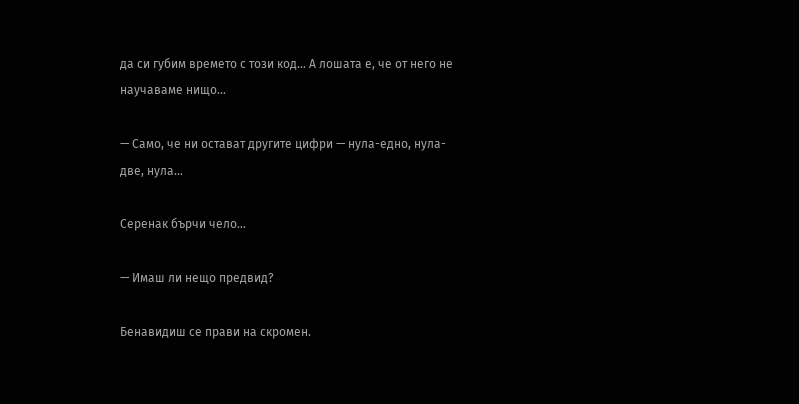да си губим времето с този код… А лошата е, че от него не научаваме нищо…

— Само, че ни остават другите цифри — нула-едно, нула-две, нула…

Серенак бърчи чело…

— Имаш ли нещо предвид?

Бенавидиш се прави на скромен.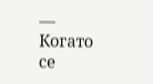— Когато се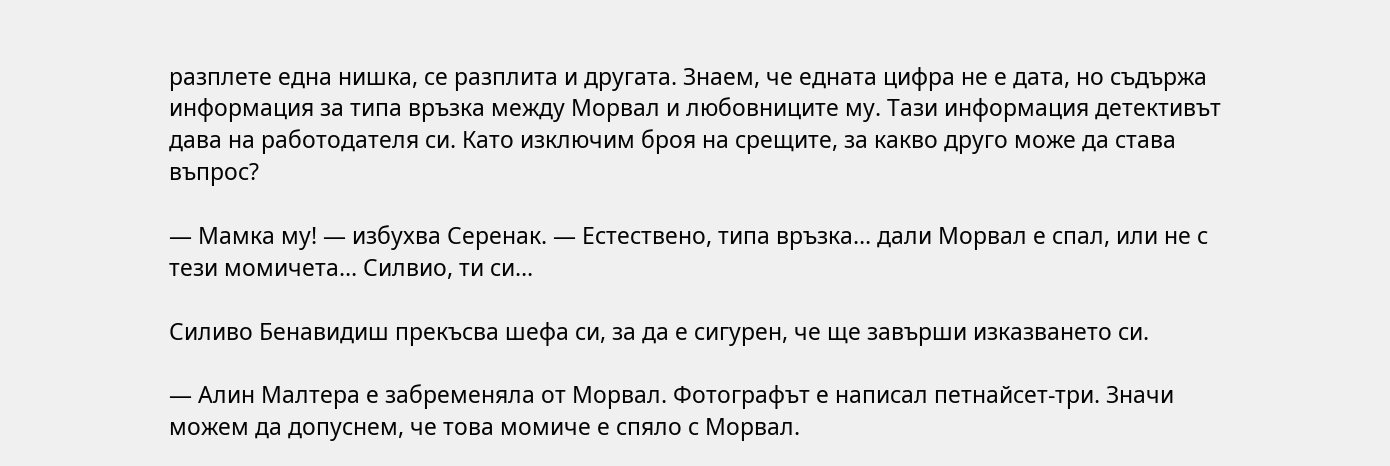разплете една нишка, се разплита и другата. Знаем, че едната цифра не е дата, но съдържа информация за типа връзка между Морвал и любовниците му. Тази информация детективът дава на работодателя си. Като изключим броя на срещите, за какво друго може да става въпрос?

— Мамка му! — избухва Серенак. — Естествено, типа връзка… дали Морвал е спал, или не с тези момичета… Силвио, ти си…

Силиво Бенавидиш прекъсва шефа си, за да е сигурен, че ще завърши изказването си.

— Алин Малтера е забременяла от Морвал. Фотографът е написал петнайсет-три. Значи можем да допуснем, че това момиче е спяло с Морвал.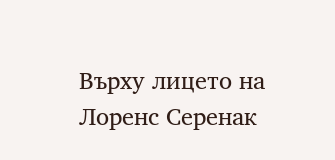Върху лицето на Лоренс Серенак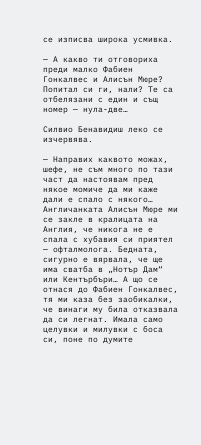се изписва широка усмивка.

— А какво ти отговориха преди малко Фабиен Гонкалвес и Алисън Мюре? Попитал си ги, нали? Те са отбелязани с един и същ номер — нула-две…

Силвио Бенавидиш леко се изчервява.

— Направих каквото можах, шефе, не съм много по тази част да настоявам пред някое момиче да ми каже дали е спало с някого… Англичанката Алисън Мюре ми се закле в кралицата на Англия, че никога не е спала с хубавия си приятел — офталмолога. Бедната, сигурно е вярвала, че ще има сватба в „Нотър Дам“ или Кентърбъри… А що се отнася до Фабиен Гонкалвес, тя ми каза без заобикалки, че винаги му била отказвала да си легнат. Имала само целувки и милувки с боса си, поне по думите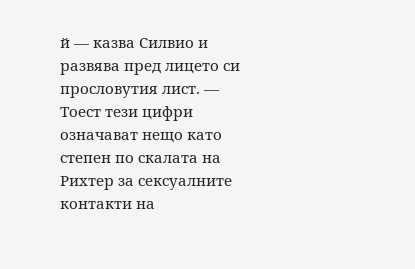й — казва Силвио и развява пред лицето си прословутия лист. — Тоест тези цифри означават нещо като степен по скалата на Рихтер за сексуалните контакти на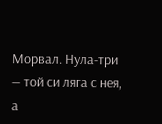Морвал. Нула-три — той си ляга с нея, а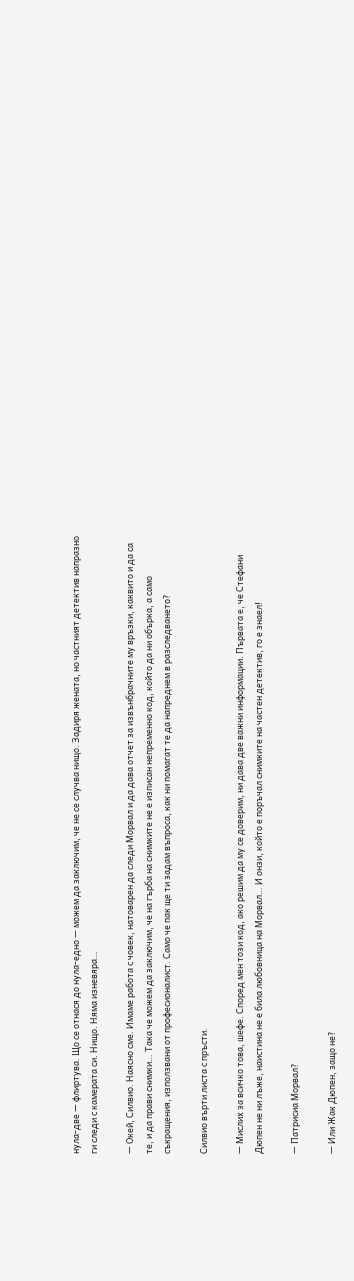нула-две — флиртува. Що се отнася до нула-едно — можем да заключим, че не се случва нищо. Задиря жената, но частният детектив напразно ги следи с камерата си. Нищо. Няма изневяра…

— Окей, Силвио. Наясно сме. Имаме работа с човек, натоварен да следи Морвал и да дава отчет за извънбрачните му връзки, каквито и да са те, и да прави снимки… Така че можем да заключим, че на гърба на снимките не е изписан непременно код, който да ни обърка, а само съкращения, използвани от професионалист. Само че пак ще ти задам въпроса, как ни помагат те да напреднем в разследването?

Силвио върти листа с пръсти.

— Мислих за всичко това, шефе. Според мен този код, ако решим да му се доверим, ни дава две важни информации. Първата е, че Стефани Дюпен не ни лъже, наистина не е била любовница на Морвал… И онзи, който е поръчал снимките на частен детектив, го е знаел!

— Патрисиа Морвал?

— Или Жак Дюпен, защо не?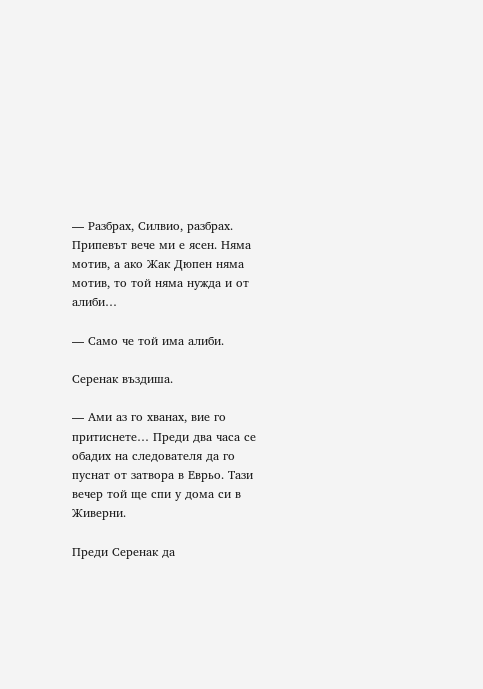— Разбрах, Силвио, разбрах. Припевът вече ми е ясен. Няма мотив, а ако Жак Дюпен няма мотив, то той няма нужда и от алиби…

— Само че той има алиби.

Серенак въздиша.

— Ами аз го хванах, вие го притиснете… Преди два часа се обадих на следователя да го пуснат от затвора в Еврьо. Тази вечер той ще спи у дома си в Живерни.

Преди Серенак да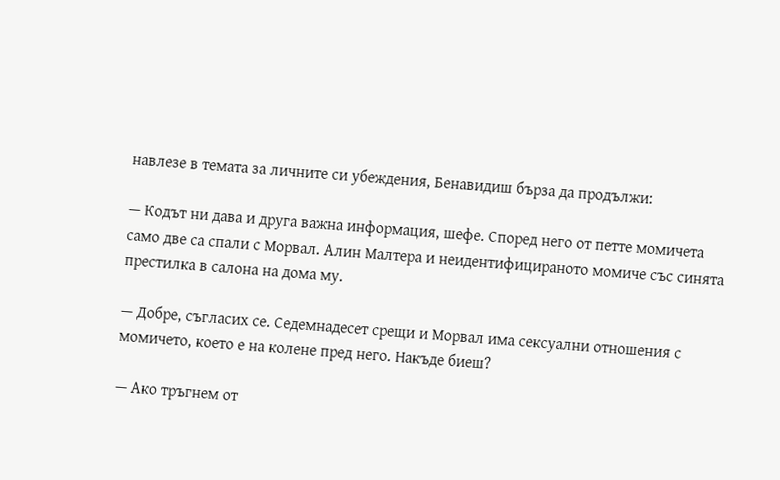навлезе в темата за личните си убеждения, Бенавидиш бърза да продължи:

— Кодът ни дава и друга важна информация, шефе. Според него от петте момичета само две са спали с Морвал. Алин Малтера и неидентифицираното момиче със синята престилка в салона на дома му.

— Добре, съгласих се. Седемнадесет срещи и Морвал има сексуални отношения с момичето, което е на колене пред него. Накъде биеш?

— Ако тръгнем от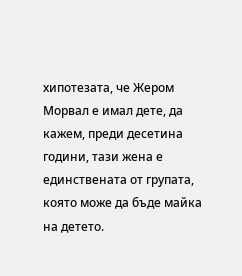хипотезата, че Жером Морвал е имал дете, да кажем, преди десетина години, тази жена е единствената от групата, която може да бъде майка на детето.